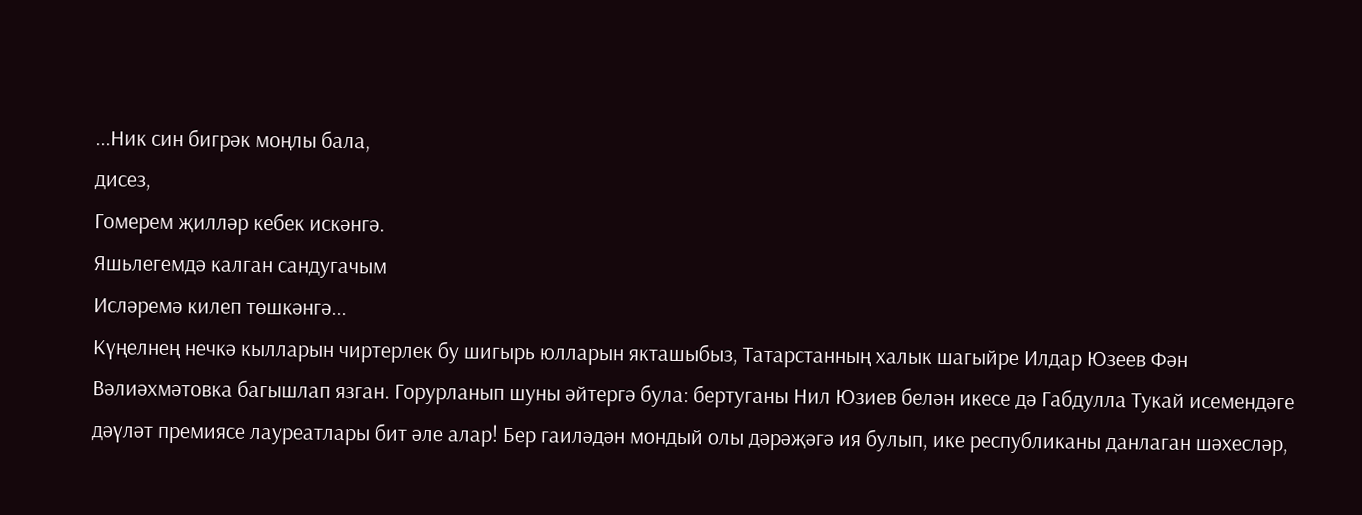...Ник син бигрәк моңлы бала,
дисез,
Гомерем җилләр кебек искәнгә.
Яшьлегемдә калган сандугачым
Исләремә килеп төшкәнгә...
Күңелнең нечкә кылларын чиртерлек бу шигырь юлларын якташыбыз, Татарстанның халык шагыйре Илдар Юзеев Фән Вәлиәхмәтовка багышлап язган. Горурланып шуны әйтергә була: бертуганы Нил Юзиев белән икесе дә Габдулла Тукай исемендәге дәүләт премиясе лауреатлары бит әле алар! Бер гаиләдән мондый олы дәрәҗәгә ия булып, ике республиканы данлаган шәхесләр,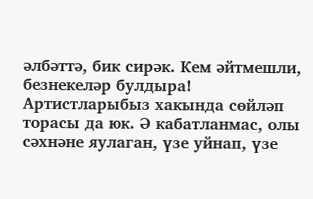әлбәттә, бик сирәк. Кем әйтмешли, безнекеләр булдыра! Артистларыбыз хакында сөйләп торасы да юк. Ә кабатланмас, олы сәхнәне яулаган, үзе уйнап, үзе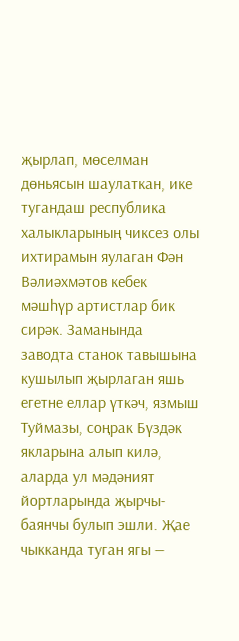җырлап, мөселман дөньясын шаулаткан, ике тугандаш республика халыкларының чиксез олы ихтирамын яулаган Фән Вәлиәхмәтов кебек мәшһүр артистлар бик сирәк. Заманында заводта станок тавышына кушылып җырлаган яшь егетне еллар үткәч, язмыш Туймазы, соңрак Бүздәк якларына алып килә, аларда ул мәдәният йортларында җырчы-баянчы булып эшли. Җае чыкканда туган ягы —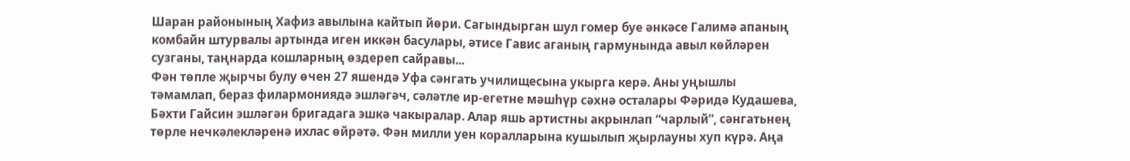Шаран районының Хафиз авылына кайтып йөри. Сагындырган шул гомер буе әнкәсе Галимә апаның комбайн штурвалы артында иген иккән басулары, әтисе Гавис аганың гармунында авыл көйләрен сузганы, таңнарда кошларның өздереп сайравы...
Фән төпле җырчы булу өчен 27 яшендә Уфа сәнгать училищесына укырга керә. Аны уңышлы тәмамлап, бераз филармониядә эшләгәч, сәләтле ир-егетне мәшһүр сәхнә осталары Фәридә Кудашева, Бәхти Гайсин эшләгән бригадага эшкә чакыралар. Алар яшь артистны акрынлап “чарлый”, сәнгатьнең төрле нечкәлекләренә ихлас өйрәтә. Фән милли уен коралларына кушылып җырлауны хуп күрә. Аңа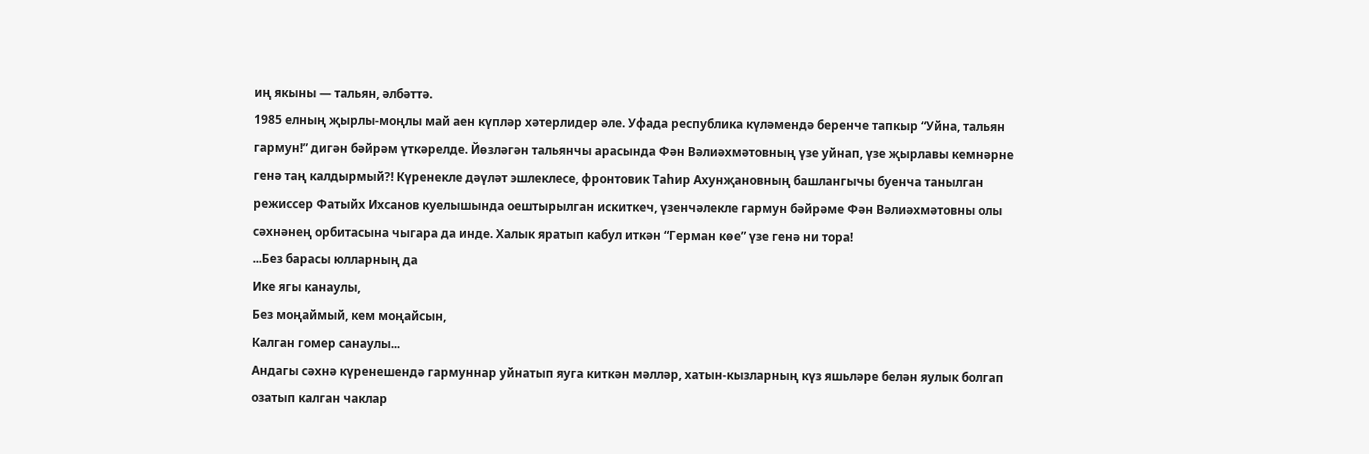иң якыны — тальян, әлбәттә.
1985 елның җырлы-моңлы май аен күпләр хәтерлидер әле. Уфада республика күләмендә беренче тапкыр “Уйна, тальян гармун!” дигән бәйрәм үткәрелде. Йөзләгән тальянчы арасында Фән Вәлиәхмәтовның үзе уйнап, үзе җырлавы кемнәрне генә таң калдырмый?! Күренекле дәүләт эшлеклесе, фронтовик Таһир Ахунҗановның башлангычы буенча танылган режиссер Фатыйх Ихсанов куелышында оештырылган искиткеч, үзенчәлекле гармун бәйрәме Фән Вәлиәхмәтовны олы сәхнәнең орбитасына чыгара да инде. Халык яратып кабул иткән “Герман көе” үзе генә ни тора!
...Без барасы юлларның да
Ике ягы канаулы,
Без моңаймый, кем моңайсын,
Калган гомер санаулы...
Андагы сәхнә күренешендә гармуннар уйнатып яуга киткән мәлләр, хатын-кызларның күз яшьләре белән яулык болгап озатып калган чаклар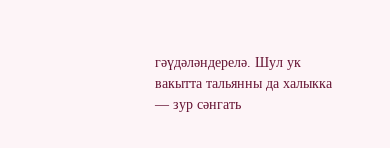гәүдәләндерелә. Шул ук вакытта тальянны да халыкка — зур сәнгать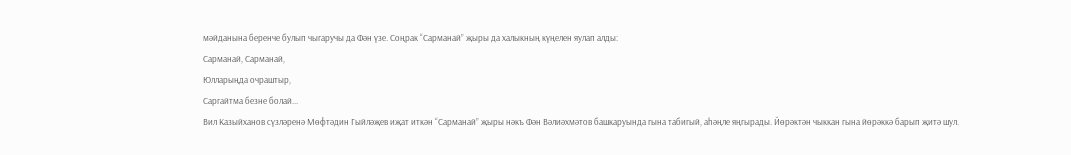мәйданына беренче булып чыгаручы да Фән үзе. Соңрак “Сарманай” җыры да халыкның күңелен яулап алды:
Сарманай, Сарманай,
Юлларыңда очраштыр,
Саргайтма безне болай...
Вил Казыйханов сүзләренә Мөфтәдин Гыйләҗев иҗат иткән “Сарманай” җыры нәкъ Фән Вәлиәхмәтов башкаруында гына табигый, аһәңле яңгырады. Йөрәктән чыккан гына йөрәккә барып җитә шул.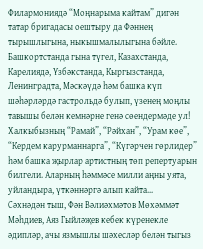Филармониядә “Моңнарыма кайтам” дигән татар бригадасы оештыру да Фәннең тырышлыгына, ныкышмалылыгына бәйле. Башкортстанда гына түгел, Казахстанда, Карелиядә, Үзбәкстанда, Кыргызстанда, Ленинградта, Мәскәүдә һәм башка күп шәһәрләрдә гастрольдә булып, үзенең моңлы тавышы белән кемнәрне генә сөендермәде ул! Халкыбызның “Рамай”, “Рәйхан”, “Урам көе”, “Кердем карурманнарга”, “Күгәрчен гөрлидер” һәм башка җырлар артистның төп репертуарын билгели. Аларның һәммәсе милли аңны уята, уйландыра, үткәннәргә алып кайта...
Сәхнәдән тыш, Фән Вәлиәхмәтов Мөхәммәт Мәһдиев, Аяз Гыйләҗев кебек күренекле әдипләр, ачы язмышлы шәхесләр белән тыгыз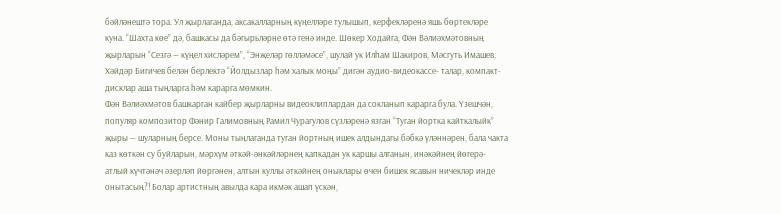бәйләнештә тора. Ул җырлаганда, аксакалларның күңелләре тулышып, керфекләренә яшь бөртекләре куна. “Шахта көе” дә, башкасы да бәгырьләрне өтә генә инде. Шөкер Ходайга, Фән Вәлиәхмәтовның җырларын “Сезгә — күңел хисләрем”, “Энҗеләр гөлләмәсе”, шулай ук Илһам Шакиров, Мәсгуть Имашев, Хәйдәр Бигичев белән берлектә “Йолдызлар һәм халык моңы” дигән аудио-видеокассе- талар, компакт-дисклар аша тыңларга һәм карарга мөмкин.
Фән Вәлиәхмәтов башкарган кайбер җырларны видеоклиплардан да сокланып карарга була. Үзешчән, популяр композитор Фәнир Галимовның Рамил Чурагулов сүзләренә язган “Туган йортка кайткалыйк” җыры — шуларның берсе. Моны тыңлаганда туган йортның ишек алдындагы бәбкә үләннәрен, бала чакта каз көткән су буйларын, мәрхүм әткәй-әнкәйләрнең капкадан ук каршы алганын, инәкәйнең йөгерә-атлый күчтәнәч әзерләп йөргәнен, алтын куллы әткәйнең оныклары өчен бишек ясавын ничекләр инде онытасың?! Болар артистның авылда кара икмәк ашап үскән,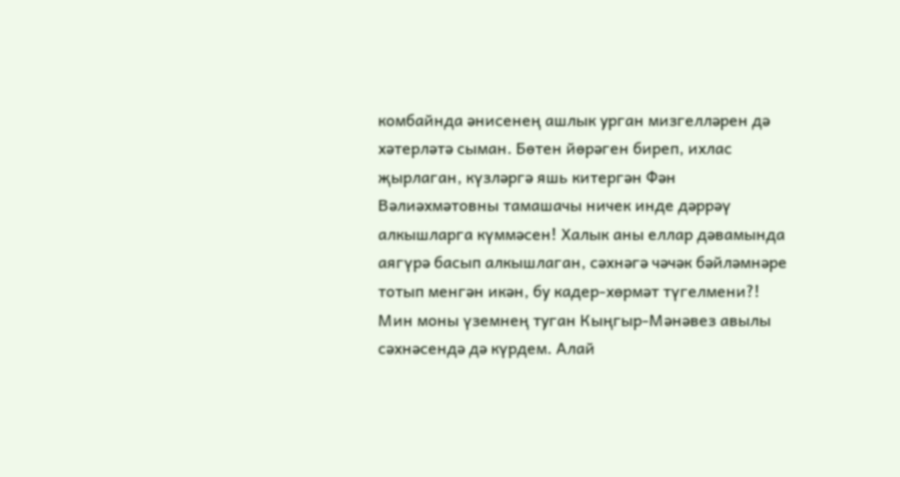комбайнда әнисенең ашлык урган мизгелләрен дә хәтерләтә сыман. Бөтен йөрәген биреп, ихлас җырлаган, күзләргә яшь китергән Фән Вәлиәхмәтовны тамашачы ничек инде дәррәү алкышларга күммәсен! Халык аны еллар дәвамында аягүрә басып алкышлаган, сәхнәгә чәчәк бәйләмнәре тотып менгән икән, бу кадер-хөрмәт түгелмени?! Мин моны үземнең туган Кыңгыр-Мәнәвез авылы сәхнәсендә дә күрдем. Алай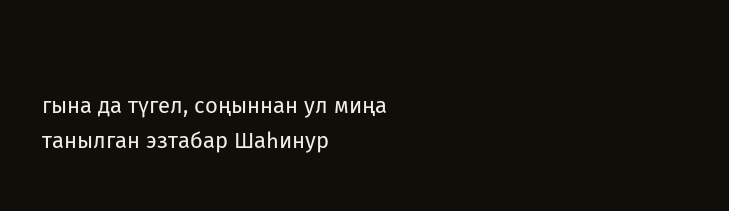гына да түгел, соңыннан ул миңа танылган эзтабар Шаһинур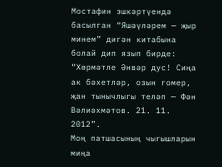Мостафин эшкәртүендә басылган “Яшәүләрем — җыр минем” дигән китабына болай дип язып бирде: “Хөрмәтле Әнвәр дус! Сиңа ак бәхетләр, озын гомер, җан тынычлыгы теләп — Фән Вәлиәхмәтов. 21. 11. 2012”.
Моң патшасының чыгышларын миңа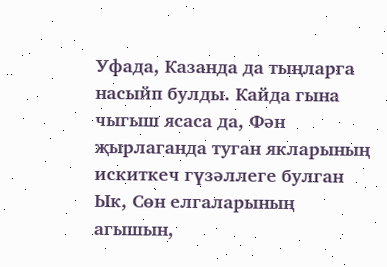Уфада, Казанда да тыңларга насыйп булды. Кайда гына чыгыш ясаса да, Фән җырлаганда туган якларының искиткеч гүзәллеге булган Ык, Сөн елгаларының агышын,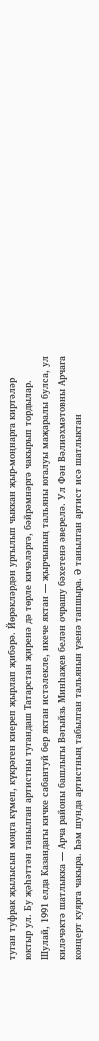туган туфрак җылысын моңга күмеп, күкрәген киереп җырлап җибәрә. Йөрәкләрдән ургылып чыккан җыр-моңнарга киртәләр юктыр ул. Бу җәһәттән танылган артистны тугандаш Татарстан җиренә дә төрле кичәләргә, бәйрәмнәргә чакырып тордылар. Шулай, 1991 елда Казандагы кичке сабантуй бер яктан истәлекле, икече яктан — җырчының тальяны югалуы маҗаралы булса, ул киләчәктә шатлыкка — Арча районы башлыгы Вәгыйзь Минһаҗев белән очрашу бәхетенә әверелә. Ул Фән Вәлиәхмәтовны Арчага концерт куярга чакыра. Һәм шунда артистның табылган тальянын үзенә тапшыра. Ә танылган артист исә шатлыктан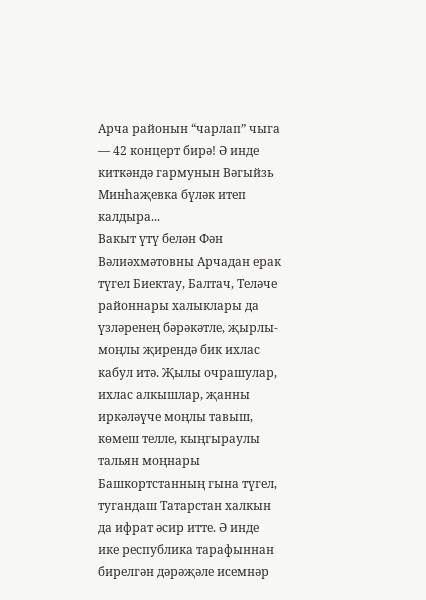Арча районын “чарлап” чыга — 42 концерт бирә! Ә инде киткәндә гармунын Вәгыйзь Минһаҗевка бүләк итеп калдыра...
Вакыт үтү белән Фән Вәлиәхмәтовны Арчадан ерак түгел Биектау, Балтач, Теләче районнары халыклары да үзләренең бәрәкәтле, җырлы-моңлы җирендә бик ихлас кабул итә. Җылы очрашулар, ихлас алкышлар, җанны иркәләүче моңлы тавыш, көмеш телле, кыңгыраулы тальян моңнары Башкортстанның гына түгел, тугандаш Татарстан халкын да ифрат әсир итте. Ә инде ике республика тарафыннан бирелгән дәрәҗәле исемнәр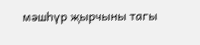мәшһүр җырчыны тагы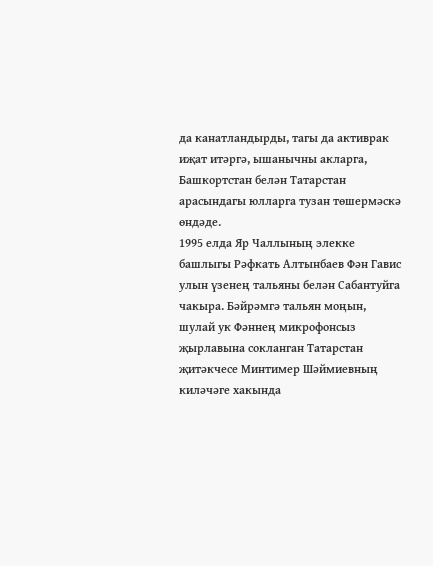да канатландырды, тагы да активрак иҗат итәргә, ышанычны акларга, Башкортстан белән Татарстан арасындагы юлларга тузан төшермәскә өндәде.
1995 елда Яр Чаллының элекке башлыгы Рәфкать Алтынбаев Фән Гавис улын үзенең тальяны белән Сабантуйга чакыра. Бәйрәмгә тальян моңын, шулай ук Фәннең микрофонсыз җырлавына сокланган Татарстан җитәкчесе Минтимер Шәймиевның киләчәге хакында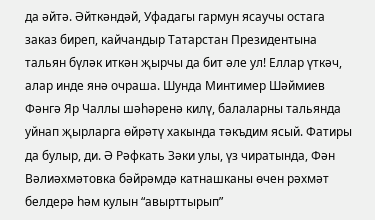да әйтә. Әйткәндәй, Уфадагы гармун ясаучы остага заказ биреп, кайчандыр Татарстан Президентына тальян бүләк иткән җырчы да бит әле ул! Еллар үткәч, алар инде янә очраша. Шунда Минтимер Шәймиев Фәнгә Яр Чаллы шәһәренә килү, балаларны тальянда уйнап җырларга өйрәтү хакында тәкъдим ясый. Фатиры да булыр, ди. Ә Рәфкать Зәки улы, үз чиратында, Фән Вәлиәхмәтовка бәйрәмдә катнашканы өчен рәхмәт белдерә һәм кулын “авырттырып”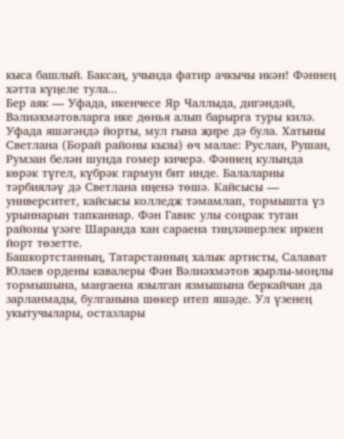кыса башлый. Баксаң, учында фатир ачкычы икән! Фәннең хәтта күңеле тула...
Бер аяк — Уфада, икенчесе Яр Чаллыда, дигәндәй, Вәлиәхмәтовларга ике дөнья алып барырга туры килә. Уфада яшәгәндә йорты, мул гына җире дә була. Хатыны Светлана (Борай районы кызы) өч малае: Руслан, Рушан, Румзан белән шунда гомер кичерә. Фәннең кулында көрәк түгел, күбрәк гармун бит инде. Балаларны тәрбияләү дә Светлана иңенә төшә. Кайсысы — университет, кайсысы колледж тәмамлап, тормышта үз урыннарын тапканнар. Фән Гавис улы соңрак туган районы үзәге Шаранда хан сараена тиңләшерлек иркен йорт төзетте.
Башкортстанның, Татарстанның халык артисты, Салават Юлаев ордены кавалеры Фән Вәлиәхмәтов җырлы-моңлы тормышына, маңгаена язылган язмышына беркайчан да зарланмады, булганына шөкер итеп яшәде. Ул үзенең укытучылары, остазлары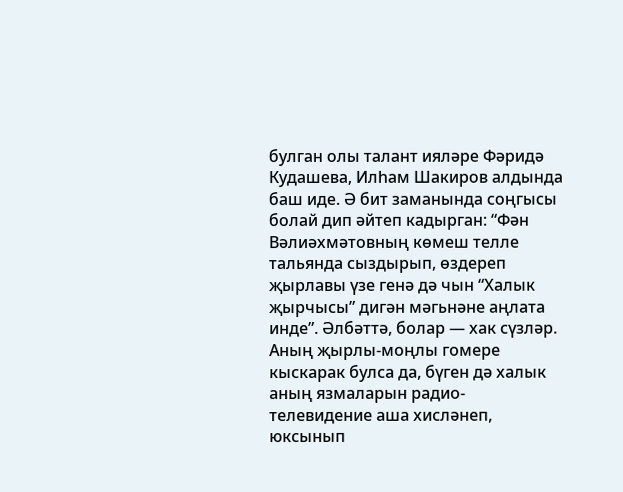булган олы талант ияләре Фәридә Кудашева, Илһам Шакиров алдында баш иде. Ә бит заманында соңгысы болай дип әйтеп кадырган: “Фән Вәлиәхмәтовның көмеш телле тальянда сыздырып, өздереп җырлавы үзе генә дә чын “Халык җырчысы” дигән мәгьнәне аңлата инде”. Әлбәттә, болар — хак сүзләр.
Аның җырлы-моңлы гомере кыскарак булса да, бүген дә халык аның язмаларын радио-телевидение аша хисләнеп, юксынып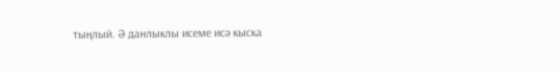тыңлый. Ә данлыклы исеме исә кыска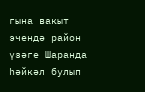гына вакыт эчендә район үзәге Шаранда һәйкәл булып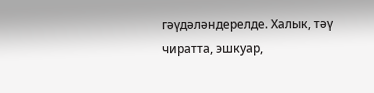гәүдәләндерелде. Халык, тәү чиратта, эшкуар,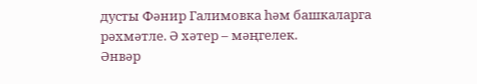дусты Фәнир Галимовка һәм башкаларга рәхмәтле. Ә хәтер – мәңгелек.
Әнвәр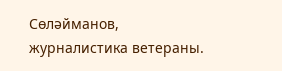Сөләйманов,
журналистика ветераны.